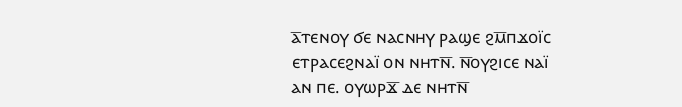ⲁ̅ⲧⲉⲛⲟⲩ ϭⲉ ⲛⲁⲥⲛⲏⲩ ⲣⲁϣⲉ ϩⲙ̅ⲡϫⲟⲓ̈ⲥ ⲉⲧⲣⲁⲥⲉϩⲛⲁⲓ̈ ⲟⲛ ⲛⲏⲧⲛ̅. ⲛ̅ⲟⲩϩⲓⲥⲉ ⲛⲁⲓ̈ ⲁⲛ ⲡⲉ. ⲟⲩⲱⲣϫ̅ ⲇⲉ ⲛⲏⲧⲛ̅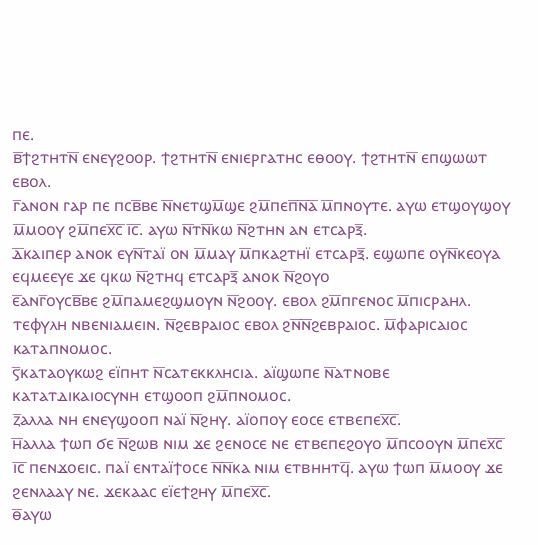ⲡⲉ.
ⲃ̅ϯϩⲧⲏⲧⲛ̅ ⲉⲛⲉⲩϩⲟⲟⲣ. ϯϩⲧⲏⲧⲛ̅ ⲉⲛⲓⲉⲣⲅⲁⲧⲏⲥ ⲉⲑⲟⲟⲩ. ϯϩⲧⲏⲧⲛ̅ ⲉⲡϣⲱⲱⲧ ⲉⲃⲟⲗ.
ⲅ̅ⲁⲛⲟⲛ ⲅⲁⲣ ⲡⲉ ⲡⲥⲃ̅ⲃⲉ ⲛ̅ⲛⲉⲧϣⲙ̅ϣⲉ ϩⲙ̅ⲡⲉⲡ̅ⲛ̅ⲁ̅ ⲙ̅ⲡⲛⲟⲩⲧⲉ. ⲁⲩⲱ ⲉⲧϣⲟⲩϣⲟⲩ ⲙ̅ⲙⲟⲟⲩ ϩⲙ̅ⲡⲉⲭ̅ⲥ̅ ⲓ̅ⲥ̅. ⲁⲩⲱ ⲛ̅ⲧⲛ̅ⲕⲱ ⲛ̅ϩⲧⲏⲛ ⲁⲛ ⲉⲧⲥⲁⲣⲝ̅.
ⲇ̅ⲕⲁⲓⲡⲉⲣ ⲁⲛⲟⲕ ⲉⲩⲛ̅ⲧⲁⲓ̈ ⲟⲛ ⲙ̅ⲙⲁⲩ ⲙ̅ⲡⲕⲁϩⲧⲏⲓ̈ ⲉⲧⲥⲁⲣⲝ̅. ⲉϣⲱⲡⲉ ⲟⲩⲛ̅ⲕⲉⲟⲩⲁ ⲉϥⲙⲉⲉⲩⲉ ϫⲉ ϥⲕⲱ ⲛ̅ϩⲧⲏϥ ⲉⲧⲥⲁⲣⲝ̅ ⲁⲛⲟⲕ ⲛ̅ϩⲟⲩⲟ
ⲉ̅ⲁⲛⲅ̅ⲟⲩⲥⲃ̅ⲃⲉ ϩⲙ̅ⲡⲁⲙⲉϩϣⲙⲟⲩⲛ ⲛ̅ϩⲟⲟⲩ. ⲉⲃⲟⲗ ϩⲙ̅ⲡⲅⲉⲛⲟⲥ ⲙ̅ⲡⲓⲥⲣⲁⲏⲗ. ⲧⲉⲫⲩⲗⲏ ⲛⲃⲉⲛⲓⲁⲙⲉⲓⲛ. ⲛ̅ϩⲉⲃⲣⲁⲓⲟⲥ ⲉⲃⲟⲗ ϩⲛ̅ⲛ̅ϩⲉⲃⲣⲁⲓⲟⲥ. ⲙ̅ⲫⲁⲣⲓⲥⲁⲓⲟⲥ ⲕⲁⲧⲁⲡⲛⲟⲙⲟⲥ.
ⲋ̅ⲕⲁⲧⲁⲟⲩⲕⲱϩ ⲉⲓ̈ⲡⲏⲧ ⲛ̅ⲥⲁⲧⲉⲕⲕⲗⲏⲥⲓⲁ. ⲁⲓ̈ϣⲱⲡⲉ ⲛ̅ⲁⲧⲛⲟⲃⲉ ⲕⲁⲧⲁⲧⲇⲓⲕⲁⲓⲟⲥⲩⲛⲏ ⲉⲧϣⲟⲟⲡ ϩⲙ̅ⲡⲛⲟⲙⲟⲥ.
ⲍ̅ⲁⲗⲗⲁ ⲛⲏ ⲉⲛⲉⲩϣⲟⲟⲡ ⲛⲁⲓ̈ ⲛ̅ϩⲏⲩ. ⲁⲓ̈ⲟⲡⲟⲩ ⲉⲟⲥⲉ ⲉⲧⲃⲉⲡⲉⲭ̅ⲥ̅.
ⲏ̅ⲁⲗⲗⲁ ϯⲱⲡ ϭⲉ ⲛ̅ϩⲱⲃ ⲛⲓⲙ ϫⲉ ϩⲉⲛⲟⲥⲉ ⲛⲉ ⲉⲧⲃⲉⲡⲉϩⲟⲩⲟ ⲙ̅ⲡⲥⲟⲟⲩⲛ ⲙ̅ⲡⲉⲭ̅ⲥ̅ ⲓ̅ⲥ̅ ⲡⲉⲛϫⲟⲉⲓⲥ. ⲡⲁⲓ̈ ⲉⲛⲧⲁⲓ̈ϯⲟⲥⲉ ⲛ̅ⲛ̅ⲕⲁ ⲛⲓⲙ ⲉⲧⲃⲏⲏⲧϥ̅. ⲁⲩⲱ ϯⲱⲡ ⲙ̅ⲙⲟⲟⲩ ϫⲉ ϩⲉⲛⲗⲁⲁⲩ ⲛⲉ. ϫⲉⲕⲁⲁⲥ ⲉⲓ̈ⲉϯϩⲏⲩ ⲙ̅ⲡⲉⲭ̅ⲥ̅.
ⲑ̅ⲁⲩⲱ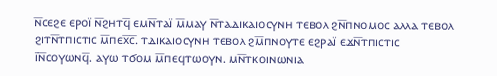ⲛ̅ⲥⲉϩⲉ ⲉⲣⲟⲓ̈ ⲛ̅ϩⲏⲧϥ̅ ⲉⲙⲛ̅ⲧⲁⲓ̈ ⲙ̅ⲙⲁⲩ ⲛ̅ⲧⲁⲇⲓⲕⲁⲓⲟⲥⲩⲛⲏ ⲧⲉⲃⲟⲗ ϩⲛ̅ⲡⲛⲟⲙⲟⲥ ⲁⲗⲗⲁ ⲧⲉⲃⲟⲗ ϩⲓⲧⲛ̅ⲧⲡⲓⲥⲧⲓⲥ ⲙ̅ⲡⲉⲭ̅ⲥ̅. ⲧⲇⲓⲕⲁⲓⲟⲥⲩⲛⲏ ⲧⲉⲃⲟⲗ ϩⲙ̅ⲡⲛⲟⲩⲧⲉ ⲉϩⲣⲁⲓ̈ ⲉϫⲛ̅ⲧⲡⲓⲥⲧⲓⲥ
ⲓ̅ⲛ̅ⲥⲟⲩⲱⲛϥ̅. ⲁⲩⲱ ⲧϭⲟⲙ ⲙ̅ⲡⲉϥⲧⲱⲟⲩⲛ. ⲙⲛ̅ⲧⲕⲟⲓⲛⲱⲛⲓⲁ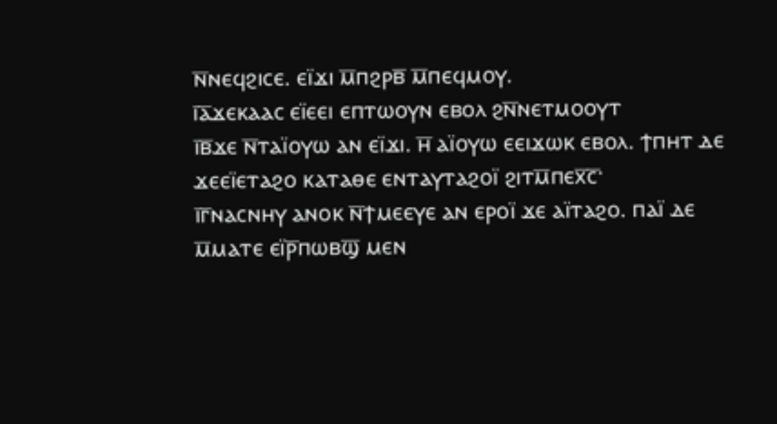ⲛ̅ⲛⲉϥϩⲓⲥⲉ. ⲉⲓ̈ϫⲓ ⲙ̅ⲡϩⲣⲃ̅ ⲙ̅ⲡⲉϥⲙⲟⲩ.
ⲓ̅ⲁ̅ϫⲉⲕⲁⲁⲥ ⲉⲓ̈ⲉⲉⲓ ⲉⲡⲧⲱⲟⲩⲛ ⲉⲃⲟⲗ ϩⲛ̅ⲛⲉⲧⲙⲟⲟⲩⲧ
ⲓ̅ⲃ̅ϫⲉ ⲛ̅ⲧⲁⲓ̈ⲟⲩⲱ ⲁⲛ ⲉⲓ̈ϫⲓ. ⲏ̅ ⲁⲓ̈ⲟⲩⲱ ⲉⲉⲓϫⲱⲕ ⲉⲃⲟⲗ. ϯⲡⲏⲧ ⲇⲉ ϫⲉⲉⲓ̈ⲉⲧⲁϩⲟ ⲕⲁⲧⲁⲑⲉ ⲉⲛⲧⲁⲩⲧⲁϩⲟⲓ̈ ϩⲓⲧⲙ̅ⲡⲉⲭ̅ⲥ̅·
ⲓ̅ⲅ̅ⲛⲁⲥⲛⲏⲩ ⲁⲛⲟⲕ ⲛ̅ϯⲙⲉⲉⲩⲉ ⲁⲛ ⲉⲣⲟⲓ̈ ϫⲉ ⲁⲓ̈ⲧⲁϩⲟ. ⲡⲁⲓ̈ ⲇⲉ ⲙ̅ⲙⲁⲧⲉ ⲉⲓ̈ⲣ̅ⲡⲱⲃϣ̅ ⲙⲉⲛ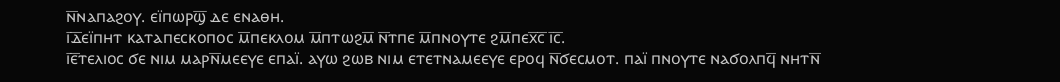ⲛ̅ⲛⲁⲡⲁϩⲟⲩ. ⲉⲓ̈ⲡⲱⲣϣ̅ ⲇⲉ ⲉⲛⲁⲑⲏ.
ⲓ̅ⲇ̅ⲉⲓ̈ⲡⲏⲧ ⲕⲁⲧⲁⲡⲉⲥⲕⲟⲡⲟⲥ ⲙ̅ⲡⲉⲕⲗⲟⲙ ⲙ̅ⲡⲧⲱϩⲙ̅ ⲛ̅ⲧⲡⲉ ⲙ̅ⲡⲛⲟⲩⲧⲉ ϩⲙ̅ⲡⲉⲭ̅ⲥ̅ ⲓ̅ⲥ̅.
ⲓ̅ⲉ̅ⲧⲉⲗⲓⲟⲥ ϭⲉ ⲛⲓⲙ ⲙⲁⲣⲛ̅ⲙⲉⲉⲩⲉ ⲉⲡⲁⲓ̈. ⲁⲩⲱ ϩⲱⲃ ⲛⲓⲙ ⲉⲧⲉⲧⲛⲁⲙⲉⲉⲩⲉ ⲉⲣⲟϥ ⲛ̅ϭⲉⲥⲙⲟⲧ. ⲡⲁⲓ̈ ⲡⲛⲟⲩⲧⲉ ⲛⲁϭⲟⲗⲡϥ̅ ⲛⲏⲧⲛ̅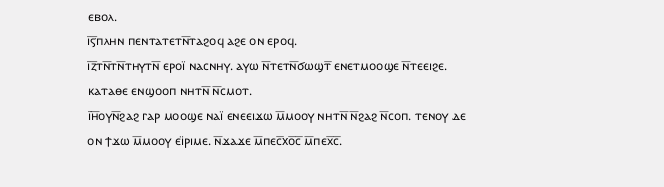ⲉⲃⲟⲗ.
ⲓ̅ⲋ̅ⲡⲗⲏⲛ ⲡⲉⲛⲧⲁⲧⲉⲧⲛ̅ⲧⲁϩⲟϥ ⲁϩⲉ ⲟⲛ ⲉⲣⲟϥ.
ⲓ̅ⲍ̅ⲧⲛ̅ⲧⲛ̅ⲧⲏⲩⲧⲛ̅ ⲉⲣⲟⲓ̈ ⲛⲁⲥⲛⲏⲩ. ⲁⲩⲱ ⲛ̅ⲧⲉⲧⲛ̅ϭⲱϣⲧ̅ ⲉⲛⲉⲧⲙⲟⲟϣⲉ ⲛ̅ⲧⲉⲉⲓϩⲉ. ⲕⲁⲧⲁⲑⲉ ⲉⲛϣⲟⲟⲡ ⲛⲏⲧⲛ̅ ⲛ̅ⲥⲙⲟⲧ.
ⲓ̅ⲏ̅ⲟⲩⲛ̅ϩⲁϩ ⲅⲁⲣ ⲙⲟⲟϣⲉ ⲛⲁⲓ̈ ⲉⲛⲉⲉⲓϫⲱ ⲙ̅ⲙⲟⲟⲩ ⲛⲏⲧⲛ̅ ⲛ̅ϩⲁϩ ⲛ̅ⲥⲟⲡ. ⲧⲉⲛⲟⲩ ⲇⲉ ⲟⲛ ϯϫⲱ ⲙ̅ⲙⲟⲟⲩ ⲉⲓ̈ⲣⲓⲙⲉ. ⲛ̅ϫⲁϫⲉ ⲙ̅ⲡⲉⲥ̅xⲟ̅ⲥ̅ ⲙ̅ⲡⲉⲭ̅ⲥ̅.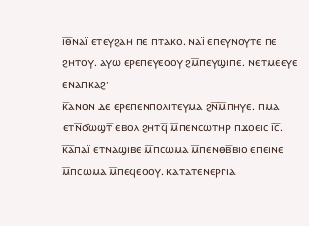ⲓ̅ⲑ̅ⲛⲁⲓ̈ ⲉⲧⲉⲩϩⲁⲏ ⲡⲉ ⲡⲧⲁⲕⲟ. ⲛⲁⲓ̈ ⲉⲡⲉⲩⲛⲟⲩⲧⲉ ⲡⲉ ϩⲏⲧⲟⲩ. ⲁⲩⲱ ⲉⲣⲉⲡⲉⲩⲉⲟⲟⲩ ϩⲙ̅ⲡⲉⲩϣⲓⲡⲉ. ⲛⲉⲧⲙⲉⲉⲩⲉ ⲉⲛⲁⲡⲕⲁϩ·
ⲕ̅ⲁⲛⲟⲛ ⲇⲉ ⲉⲣⲉⲡⲉⲛⲡⲟⲗⲓⲧⲉⲩⲙⲁ ϩⲛ̅ⲙ̅ⲡⲏⲩⲉ. ⲡⲙⲁ ⲉⲧⲛ̅ϭⲱϣⲧ̅ ⲉⲃⲟⲗ ϩⲏⲧϥ̅ ⲙ̅ⲡⲉⲛⲥⲱⲧⲏⲣ ⲡϫⲟⲉⲓⲥ ⲓ̅ⲥ̅.
ⲕ̅ⲁ̅ⲡⲁⲓ̈ ⲉⲧⲛⲁϣⲓⲃⲉ ⲙ̅ⲡⲥⲱⲙⲁ ⲙ̅ⲡⲉⲛⲑⲃ̅ⲃⲓⲟ ⲉⲡⲉⲓⲛⲉ ⲙ̅ⲡⲥⲱⲙⲁ ⲙ̅ⲡⲉϥⲉⲟⲟⲩ. ⲕⲁⲧⲁⲧⲉⲛⲉⲣⲅⲓⲁ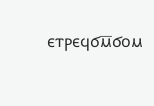ⲉⲧⲣⲉϥϭⲙ̅ϭⲟⲙ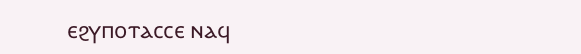ⲉϩⲩⲡⲟⲧⲁⲥⲥⲉ ⲛⲁϥ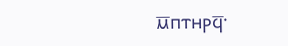ⲙ̅ⲡⲧⲏⲣϥ̅·